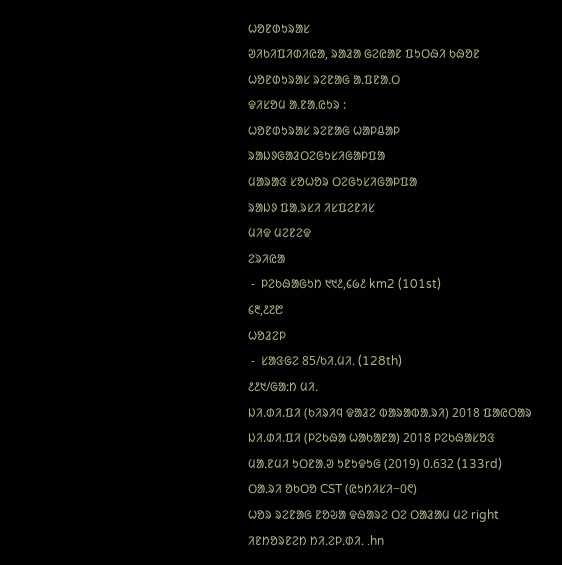ᱦᱚᱱᱰᱩᱨᱟᱥ
ᱣᱤᱠᱤᱯᱤᱰᱤᱭᱟ, ᱨᱟᱲᱟ ᱜᱮᱭᱟᱱ ᱯᱩᱛᱷᱤ ᱠᱷᱚᱱ
ᱦᱚᱱᱰᱩᱨᱟᱥ ᱨᱮᱱᱟᱜ ᱟᱹᱯᱱᱟᱹᱛ
ᱫᱤᱥᱚᱢ ᱟᱹᱱᱟᱹᱭᱩᱨ :
ᱦᱚᱱᱰᱩᱨᱟᱥ ᱨᱮᱱᱟᱜ ᱦᱟᱞᱪᱟᱞ
ᱨᱟᱡᱽᱜᱟᱲᱛᱮᱜᱩᱥᱤᱜᱟᱞᱯᱟ
ᱢᱟᱨᱟᱝ ᱥᱚᱦᱚᱨ ᱛᱮᱜᱩᱥᱤᱜᱟᱞᱯᱟ
ᱨᱟᱡᱽ ᱯᱟᱹᱨᱥᱤ ᱤᱥᱯᱮᱱᱤᱥ
ᱢᱤᱫ ᱢᱮᱱᱮᱫ
ᱮᱨᱤᱭᱟ
 -  ᱞᱮᱠᱷᱟᱜᱩᱴ ᱑᱑᱒,᱔᱙᱒ km2 (101st)
᱔᱓,᱒᱗᱘
ᱦᱚᱲᱮᱞ
 -  ᱥᱟᱝᱜᱮ 85/ᱠᱤᱹᱢᱤᱹ (128th)
᱒᱒᱑/ᱜᱟᱺᱴ ᱢᱤᱹ
ᱡᱤ.ᱰᱤ.ᱯᱤ (ᱠᱤᱨᱤᱧ ᱫᱟᱲᱮ ᱵᱟᱨᱟᱵᱟᱹᱨᱤ) 2018 ᱯᱟᱭᱛᱟᱨ
ᱡᱤ.ᱰᱤ.ᱯᱤ (ᱞᱮᱠᱷᱟ ᱦᱟᱠᱟᱱᱟ) 2018 ᱞᱮᱠᱷᱟᱥᱚᱝ
ᱢᱟᱹᱱᱢᱤ ᱩᱛᱱᱟᱹᱣ ᱩᱱᱩᱫᱩᱜ (2019) 0.632 (133rd)
ᱛᱟᱹᱨᱤ ᱚᱠᱛᱚ CST (ᱭᱩᱴᱤᱥᱤ−᱐᱖)
ᱦᱚᱨ ᱨᱮᱱᱟᱜ ᱱᱚᱶᱟ ᱫᱷᱟᱨᱮ ᱛᱮ ᱛᱟᱲᱟᱢ ᱢᱮ right
ᱤᱱᱴᱚᱨᱱᱮᱴ ᱴᱤᱹᱮᱞᱹᱰᱤᱹ .hn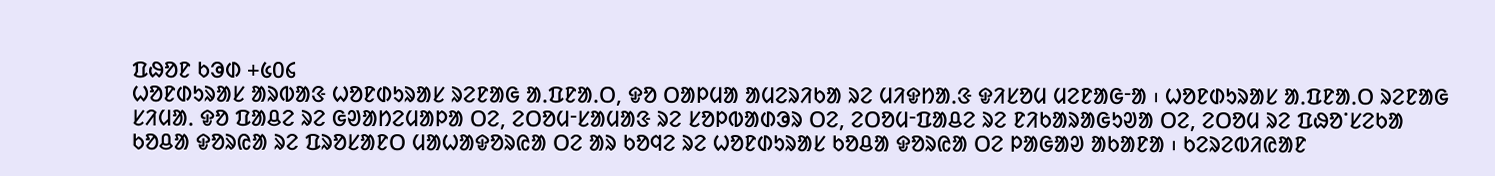ᱯᱷᱚᱱ ᱠᱳᱰ +᱕᱐᱔
ᱦᱚᱱᱰᱩᱨᱟᱥ ᱟᱨᱵᱟᱝ ᱦᱚᱱᱰᱩᱨᱟᱥ ᱨᱮᱱᱟᱜ ᱟᱹᱯᱱᱟᱹᱛ, ᱫᱚ ᱛᱟᱞᱢᱟ ᱟᱢᱮᱨᱤᱠᱟ ᱨᱮ ᱢᱤᱫᱴᱟᱹᱝ ᱫᱤᱥᱚᱢ ᱢᱮᱱᱟᱜᱼᱟ ᱾ ᱦᱚᱱᱰᱩᱨᱟᱥ ᱟᱹᱯᱱᱟᱹᱛ ᱨᱮᱱᱟᱜ ᱥᱤᱢᱟᱹ ᱫᱚ ᱯᱟᱪᱮ ᱨᱮ ᱜᱣᱟᱴᱮᱢᱟᱞᱟ ᱛᱮ, ᱮᱛᱚᱢᱼᱥᱟᱢᱟᱝ ᱨᱮ ᱥᱚᱞᱵᱟᱰᱳᱨ ᱛᱮ, ᱮᱛᱚᱢᱼᱯᱟᱪᱮ ᱨᱮ ᱱᱤᱠᱟᱨᱟᱜᱩᱣᱟ ᱛᱮ, ᱮᱛᱚᱢ ᱨᱮ ᱯᱷᱚᱸᱥᱮᱠᱟ ᱠᱚᱪᱟ ᱫᱚᱨᱭᱟ ᱨᱮ ᱯᱨᱚᱥᱟᱱᱛ ᱢᱟᱦᱟᱫᱚᱨᱭᱟ ᱛᱮ ᱟᱨ ᱠᱚᱧᱮ ᱨᱮ ᱦᱚᱱᱰᱩᱨᱟᱥ ᱠᱚᱪᱟ ᱫᱚᱨᱭᱟ ᱛᱮ ᱞᱟᱜᱟᱣ ᱟᱠᱟᱱᱟ ᱾ ᱠᱮᱨᱮᱵᱤᱭᱟᱱ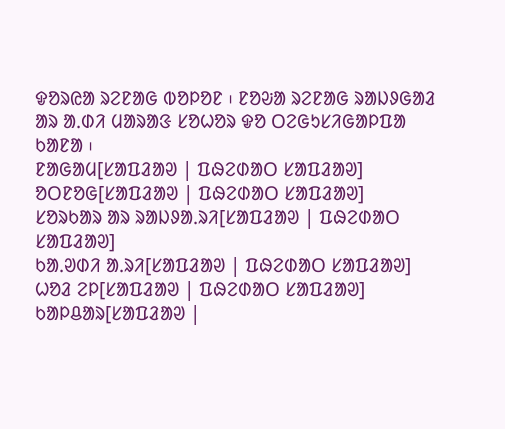ᱫᱚᱨᱭᱟ ᱨᱮᱱᱟᱜ ᱵᱚᱞᱚᱱ ᱾ ᱱᱚᱶᱟ ᱨᱮᱱᱟᱜ ᱨᱟᱡᱽᱜᱟᱲ ᱟᱨ ᱟᱹᱰᱤ ᱢᱟᱨᱟᱝ ᱥᱚᱦᱚᱨ ᱫᱚ ᱛᱮᱜᱩᱥᱤᱜᱟᱞᱯᱟ ᱠᱟᱱᱟ ᱾
ᱱᱟᱜᱟᱢ[ᱥᱟᱯᱲᱟᱣ | ᱯᱷᱮᱰᱟᱛ ᱥᱟᱯᱲᱟᱣ]
ᱚᱛᱱᱚᱜ[ᱥᱟᱯᱲᱟᱣ | ᱯᱷᱮᱰᱟᱛ ᱥᱟᱯᱲᱟᱣ]
ᱥᱚᱨᱠᱟᱨ ᱟᱨ ᱨᱟᱡᱽᱟᱹᱨᱤ[ᱥᱟᱯᱲᱟᱣ | ᱯᱷᱮᱰᱟᱛ ᱥᱟᱯᱲᱟᱣ]
ᱠᱟᱹᱣᱰᱤ ᱟᱹᱨᱤ[ᱥᱟᱯᱲᱟᱣ | ᱯᱷᱮᱰᱟᱛ ᱥᱟᱯᱲᱟᱣ]
ᱦᱚᱲ ᱮᱞ[ᱥᱟᱯᱲᱟᱣ | ᱯᱷᱮᱰᱟᱛ ᱥᱟᱯᱲᱟᱣ]
ᱠᱟᱞᱪᱟᱨ[ᱥᱟᱯᱲᱟᱣ |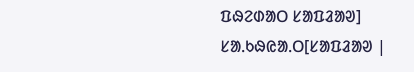ᱯᱷᱮᱰᱟᱛ ᱥᱟᱯᱲᱟᱣ]
ᱥᱟᱹᱠᱷᱭᱟᱹᱛ[ᱥᱟᱯᱲᱟᱣ |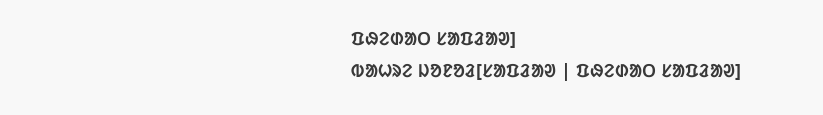ᱯᱷᱮᱰᱟᱛ ᱥᱟᱯᱲᱟᱣ]
ᱵᱟᱦᱨᱮ ᱡᱚᱱᱚᱲ[ᱥᱟᱯᱲᱟᱣ | ᱯᱷᱮᱰᱟᱛ ᱥᱟᱯᱲᱟᱣ]